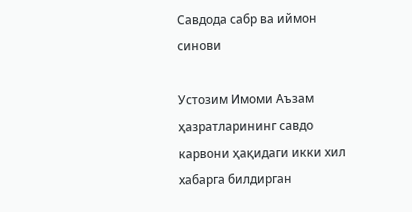Савдода сабр ва иймон синови

Устозим Имоми Аъзам ҳазратларининг савдо карвони ҳақидаги икки хил хабарга билдирган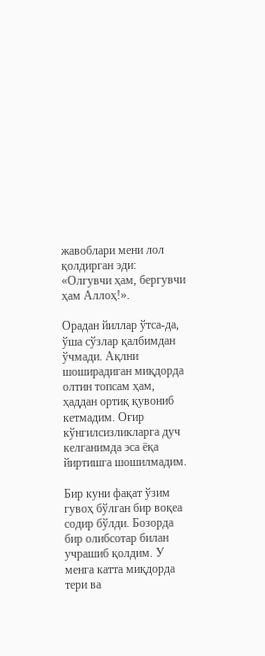жавоблари мени лол қолдирган эди: «Олгувчи ҳам, бергувчи ҳам Аллоҳ!».

Орадан йиллар ўтса-да, ўша сўзлар қалбимдан ўчмади. Ақлни шоширадиган миқдорда олтин топсам ҳам, ҳаддан ортиқ қувониб кетмадим. Оғир кўнгилсизликларга дуч келганимда эса ёқа йиртишга шошилмадим.

Бир куни фақат ўзим гувоҳ бўлган бир воқеа содир бўлди. Бозорда бир олибсотар билан учрашиб қолдим. У менга катта миқдорда тери ва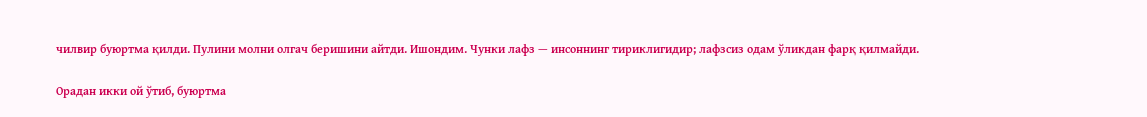чилвир буюртма қилди. Пулини молни олгач беришини айтди. Ишондим. Чунки лафз — инсоннинг тириклигидир; лафзсиз одам ўликдан фарқ қилмайди.

Орадан икки ой ўтиб, буюртма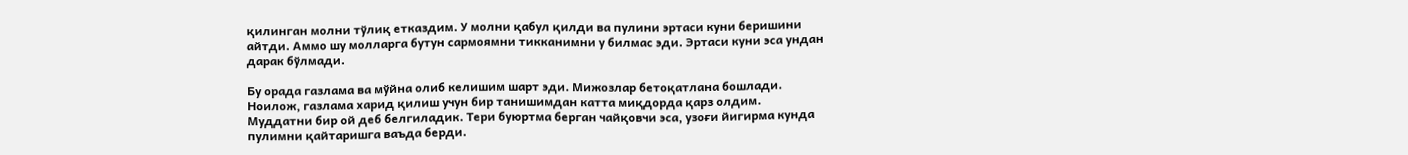қилинган молни тўлиқ етказдим. У молни қабул қилди ва пулини эртаси куни беришини айтди. Аммо шу молларга бутун сармоямни тикканимни у билмас эди. Эртаси куни эса ундан дарак бўлмади.

Бу орада газлама ва мўйна олиб келишим шарт эди. Мижозлар бетоқатлана бошлади. Ноилож, газлама харид қилиш учун бир танишимдан катта миқдорда қарз олдим. Муддатни бир ой деб белгиладик. Тери буюртма берган чайқовчи эса, узоғи йигирма кунда пулимни қайтаришга ваъда берди.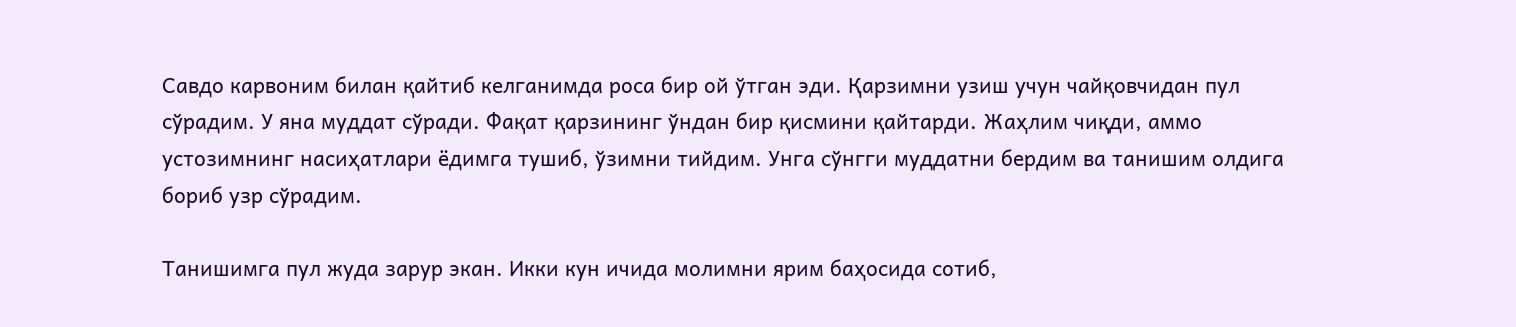Савдо карвоним билан қайтиб келганимда роса бир ой ўтган эди. Қарзимни узиш учун чайқовчидан пул сўрадим. У яна муддат сўради. Фақат қарзининг ўндан бир қисмини қайтарди. Жаҳлим чиқди, аммо устозимнинг насиҳатлари ёдимга тушиб, ўзимни тийдим. Унга сўнгги муддатни бердим ва танишим олдига бориб узр сўрадим.

Танишимга пул жуда зарур экан. Икки кун ичида молимни ярим баҳосида сотиб,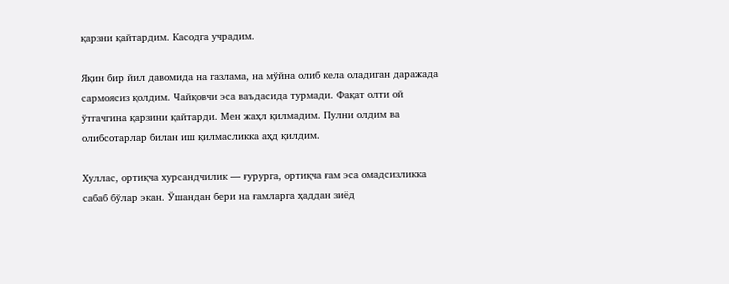қарзни қайтардим. Касодга учрадим.

Яқин бир йил давомида на газлама, на мўйна олиб кела оладиган даражада сармоясиз қолдим. Чайқовчи эса ваъдасида турмади. Фақат олти ой ўтгачгина қарзини қайтарди. Мен жаҳл қилмадим. Пулни олдим ва олибсотарлар билан иш қилмасликка аҳд қилдим.

Хуллас, ортиқча хурсандчилик — ғурурга, ортиқча ғам эса омадсизликка сабаб бўлар экан. Ўшандан бери на ғамларга ҳаддан зиёд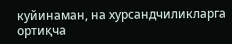куйинаман, на хурсандчиликларга ортиқча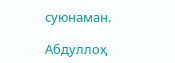суюнаман.

Абдуллоҳ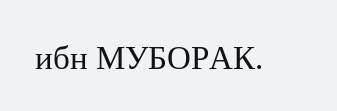ибн МУБОРАК.